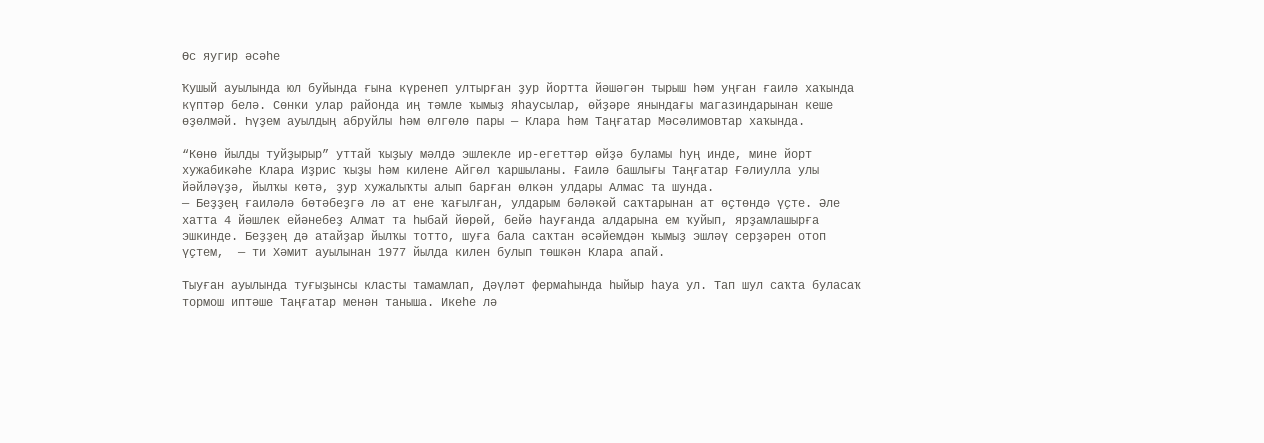Өс яугир әсәһе

Ҡушый ауылында юл буйында ғына күренеп ултырған ҙур йортта йәшәгән тырыш һәм уңған ғаилә хаҡында күптәр белә. Сөнки улар районда иң тәмле ҡымыҙ яһаусылар, өйҙәре янындағы магазиндарынан кеше өҙөлмәй. Һүҙем ауылдың абруйлы һәм өлгөлө пары — Клара һәм Таңғатар Мәсәлимовтар хаҡында.

“Көнө йылды туйҙырыр” уттай ҡыҙыу мәлдә эшлекле ир-егеттәр өйҙә буламы һуң инде, мине йорт хужабикәһе Клара Иҙрис ҡыҙы һәм килене Айгөл ҡаршыланы. Ғаилә башлығы Таңғатар Ғәлиулла улы йәйләүҙә, йылҡы көтә, ҙур хужалыҡты алып барған өлкән улдары Алмас та шунда.
— Беҙҙең ғаиләлә бөтәбеҙгә лә ат ене ҡағылған, улдарым бәләкәй саҡтарынан ат өҫтөндә үҫте. Әле хатта 4 йәшлек ейәнебеҙ Алмат та һыбай йөрөй, бейә һауғанда алдарына ем ҡуйып, ярҙамлашырға эшкинде. Беҙҙең дә атайҙар йылҡы тотто, шуға бала саҡтан әсәйемдән ҡымыҙ эшләү серҙәрен отоп үҫтем,  — ти Хәмит ауылынан 1977 йылда килен булып төшкән Клара апай.

Тыуған ауылында туғыҙынсы класты тамамлап, Дәүләт фермаһында һыйыр һауа ул. Тап шул саҡта буласаҡ тормош иптәше Таңғатар менән таныша. Икеһе лә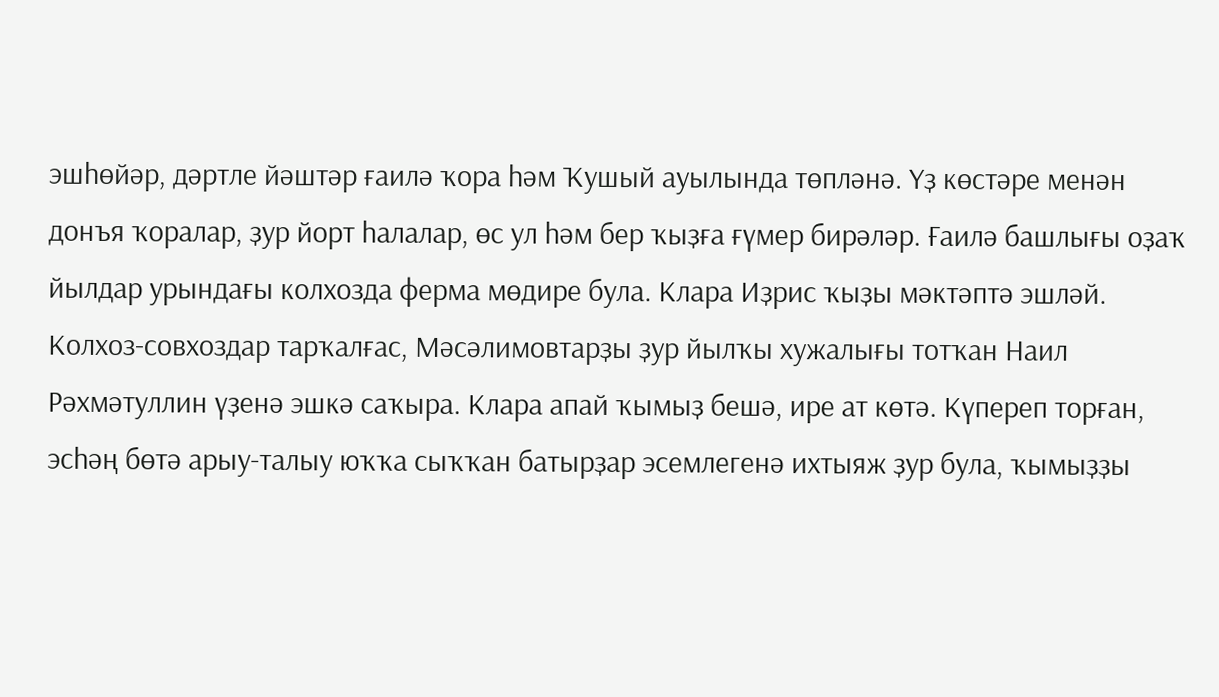эшһөйәр, дәртле йәштәр ғаилә ҡора һәм Ҡушый ауылында төпләнә. Үҙ көстәре менән донъя ҡоралар, ҙур йорт һалалар, өс ул һәм бер ҡыҙға ғүмер бирәләр. Ғаилә башлығы оҙаҡ йылдар урындағы колхозда ферма мөдире була. Клара Иҙрис ҡыҙы мәктәптә эшләй. Колхоз-совхоздар тарҡалғас, Мәсәлимовтарҙы ҙур йылҡы хужалығы тотҡан Наил Рәхмәтуллин үҙенә эшкә саҡыра. Клара апай ҡымыҙ бешә, ире ат көтә. Күпереп торған, эсһәң бөтә арыу-талыу юҡҡа сыҡҡан батырҙар эсемлегенә ихтыяж ҙур була, ҡымыҙҙы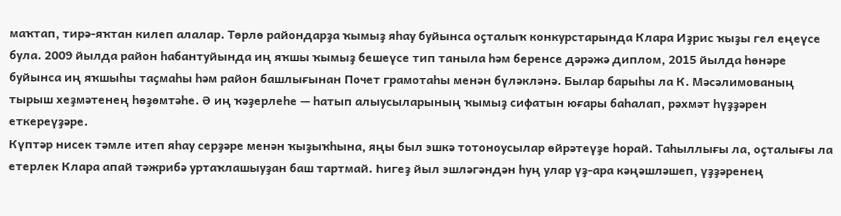маҡтап, тирә-яҡтан килеп алалар. Төрлө райондарҙа ҡымыҙ яһау буйынса оҫталыҡ конкурстарында Клара Иҙрис ҡыҙы гел еңеүсе була. 2009 йылда район һабантуйында иң яҡшы ҡымыҙ бешеүсе тип таныла һәм беренсе дәрәжә диплом, 2015 йылда һөнәре буйынса иң яҡшыһы таҫмаһы һәм район башлығынан Почет грамотаһы менән бүләкләнә. Былар барыһы ла К. Мәсәлимованың тырыш хеҙмәтенең һөҙөмтәһе. Ә иң ҡәҙерлеһе — һатып алыусыларының ҡымыҙ сифатын юғары баһалап, рәхмәт һүҙҙәрен еткереүҙәре.
Күптәр нисек тәмле итеп яһау серҙәре менән ҡыҙыҡһына, яңы был эшкә тотоноусылар өйрәтеүҙе һорай. Таһыллығы ла, оҫталығы ла етерлек Клара апай тәжрибә уртаҡлашыуҙан баш тартмай. Һигеҙ йыл эшләгәндән һуң улар үҙ-ара кәңәшләшеп, үҙҙәренең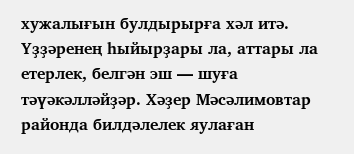хужалығын булдырырға хәл итә. Үҙҙәренең һыйырҙары ла, аттары ла етерлек, белгән эш — шуға тәүәкәлләйҙәр. Хәҙер Мәсәлимовтар районда билдәлелек яулаған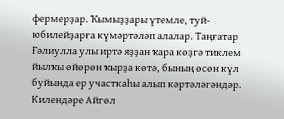фермерҙар. Ҡымыҙҙары үтемле, туй-юбилейҙарға күмәртәләп алалар. Таңғатар Ғәлиулла улы иртә яҙҙан ҡара көҙгә тиклем йылҡы өйөрөн ҡырҙа көтә, бының өсөн күл буйында ер участкаһы алып кәртәләгәндәр. Килендәре Айгөл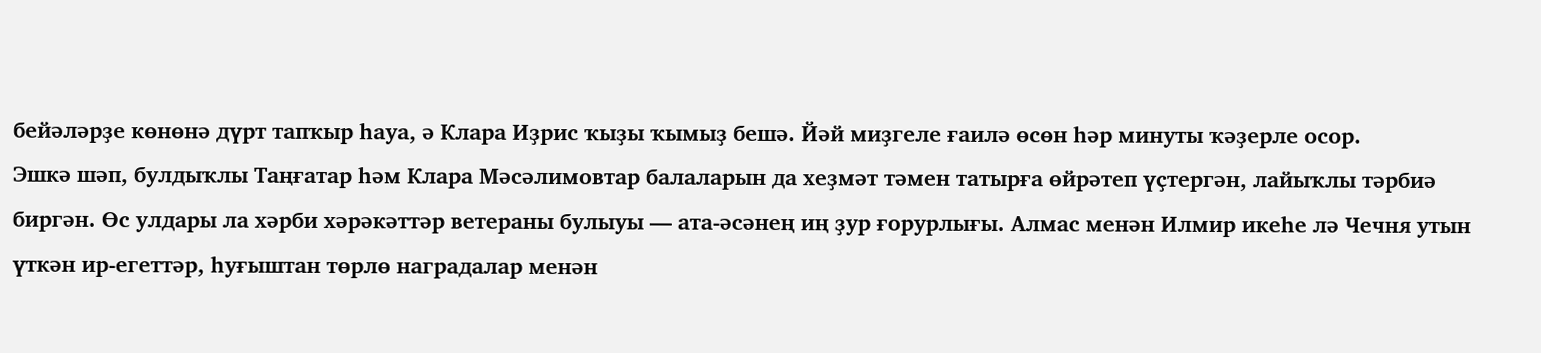бейәләрҙе көнөнә дүрт тапҡыр һауа, ә Клара Иҙрис ҡыҙы ҡымыҙ бешә. Йәй миҙгеле ғаилә өсөн һәр минуты ҡәҙерле осор.
Эшкә шәп, булдыҡлы Таңғатар һәм Клара Мәсәлимовтар балаларын да хеҙмәт тәмен татырға өйрәтеп үҫтергән, лайыҡлы тәрбиә биргән. Өс улдары ла хәрби хәрәкәттәр ветераны булыуы — ата-әсәнең иң ҙур ғорурлығы. Алмас менән Илмир икеһе лә Чечня утын үткән ир-егеттәр, һуғыштан төрлө наградалар менән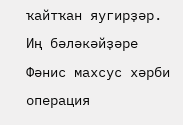ҡайтҡан яугирҙәр. Иң бәләкәйҙәре Фәнис махсус хәрби операция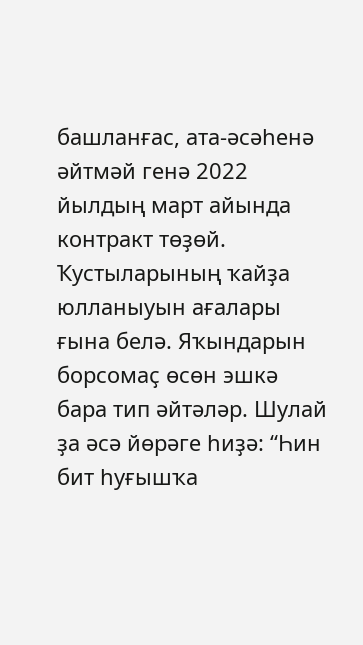башланғас, ата-әсәһенә әйтмәй генә 2022 йылдың март айында контракт төҙөй. Ҡустыларының ҡайҙа юлланыуын ағалары ғына белә. Яҡындарын борсомаҫ өсөн эшкә бара тип әйтәләр. Шулай ҙа әсә йөрәге һиҙә: “Һин бит һуғышҡа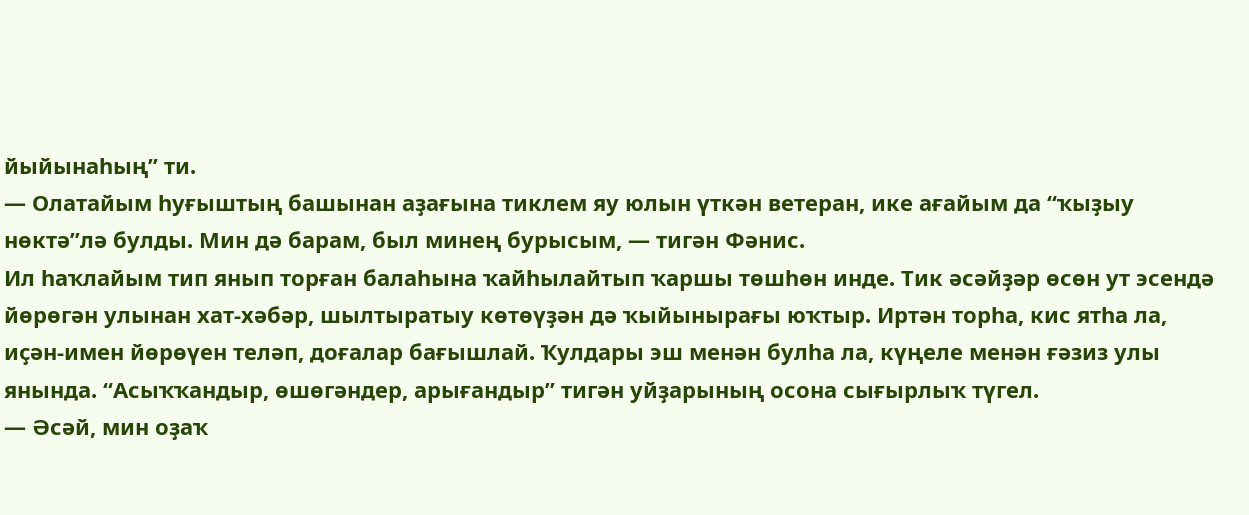йыйынаһың” ти.
— Олатайым һуғыштың башынан аҙағына тиклем яу юлын үткән ветеран, ике ағайым да “ҡыҙыу нөктә”лә булды. Мин дә барам, был минең бурысым, — тигән Фәнис.
Ил һаҡлайым тип янып торған балаһына ҡайһылайтып ҡаршы төшһөн инде. Тик әсәйҙәр өсөн ут эсендә йөрөгән улынан хат-хәбәр, шылтыратыу көтөүҙән дә ҡыйынырағы юҡтыр. Иртән торһа, кис ятһа ла, иҫән-имен йөрөүен теләп, доғалар бағышлай. Ҡулдары эш менән булһа ла, күңеле менән ғәзиз улы янында. “Асыҡҡандыр, өшөгәндер, арығандыр” тигән уйҙарының осона сығырлыҡ түгел.
— Әсәй, мин оҙаҡ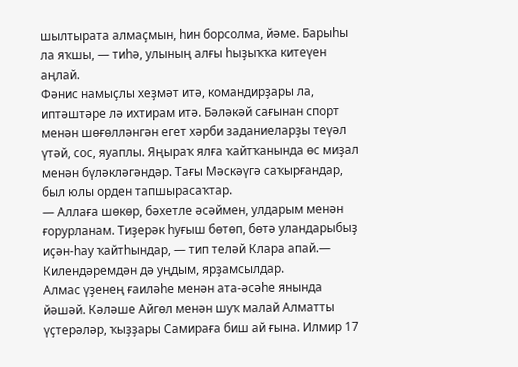шылтырата алмаҫмын, һин борсолма, йәме. Барыһы ла яҡшы, — тиһә, улының алғы һыҙыҡҡа китеүен аңлай.
Фәнис намыҫлы хеҙмәт итә, командирҙары ла, иптәштәре лә ихтирам итә. Бәләкәй сағынан спорт менән шөғөлләнгән егет хәрби заданиеларҙы теүәл үтәй, сос, яуаплы. Яңыраҡ ялға ҡайтҡанында өс миҙал менән бүләкләгәндәр. Тағы Мәскәүгә саҡырғандар, был юлы орден тапшырасаҡтар.
— Аллаға шөкөр, бәхетле әсәймен, улдарым менән ғорурланам. Тиҙерәк һуғыш бөтөп, бөтә уландарыбыҙ иҫән-һау ҡайтһындар, — тип теләй Клара апай.— Килендәремдән дә уңдым, ярҙамсылдар.
Алмас үҙенең ғаиләһе менән ата-әсәһе янында йәшәй. Кәләше Айгөл менән шуҡ малай Алматты үҫтерәләр, ҡыҙҙары Самираға биш ай ғына. Илмир 17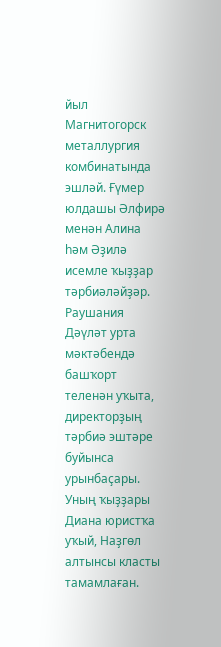йыл Магнитогорск металлургия комбинатында эшләй. Ғүмер юлдашы Әлфирә менән Алина һәм Әҙилә исемле ҡыҙҙар тәрбиәләйҙәр. Раушания Дәүләт урта мәктәбендә башҡорт теленән уҡыта, директорҙың тәрбиә эштәре буйынса урынбаҫары. Уның ҡыҙҙары Диана юристҡа уҡый, Наҙгөл алтынсы класты тамамлаған.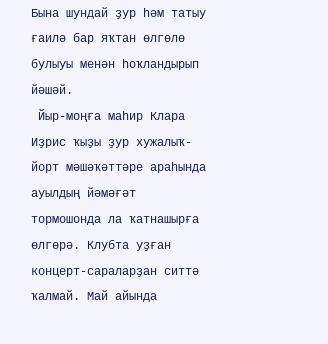Бына шундай ҙур һәм татыу ғаилә бар яҡтан өлгөлө булыуы менән һоҡландырып йәшәй.
 Йыр-моңға маһир Клара Иҙрис ҡыҙы ҙур хужалыҡ-йорт мәшәҡәттәре араһында ауылдың йәмәғәт тормошонда ла ҡатнашырға өлгөрә. Клубта уҙған концерт-сараларҙан ситтә ҡалмай. Май айында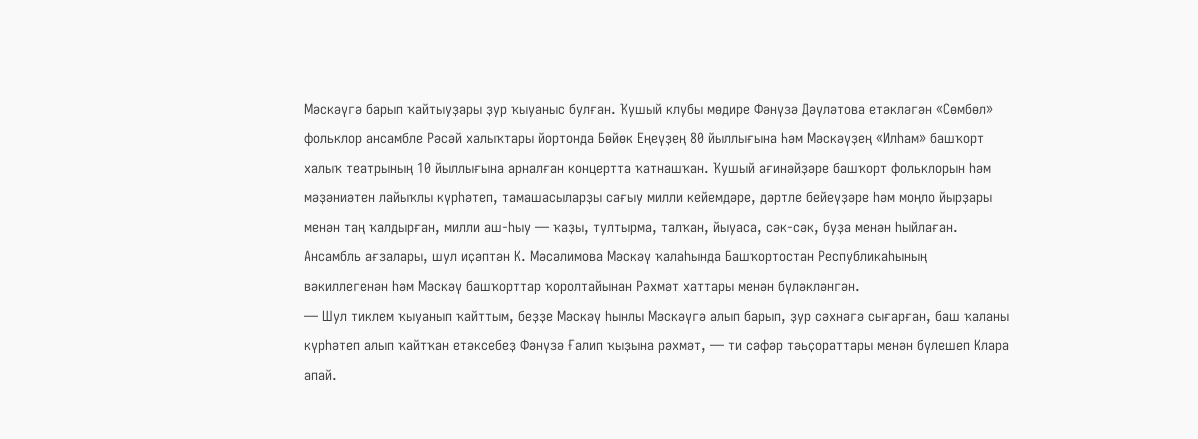Мәскәүгә барып ҡайтыуҙары ҙур ҡыуаныс булған. Ҡушый клубы мөдире Фәнүзә Дәүләтова етәкләгән «Сөмбөл» фольклор ансамбле Рәсәй халыҡтары йортонда Бөйөк Еңеүҙең 80 йыллығына Һәм Мәскәүҙең «Илһам» башҡорт халыҡ театрының 10 йыллығына арналған концертта ҡатнашҡан. Ҡушый ағинәйҙәре башҡорт фольклорын һәм мәҙәниәтен лайыҡлы күрһәтеп, тамашасыларҙы сағыу милли кейемдәре, дәртле бейеүҙәре һәм моңло йырҙары менән таң ҡалдырған, милли аш-һыу — ҡаҙы, тултырма, талҡан, йыуаса, сәк-сәк, буҙа менән һыйлаған. Ансамбль ағзалары, шул иҫәптән К. Мәсәлимова Мәскәү ҡалаһында Башҡортостан Республикаһының вәкиллегенән һәм Мәскәү башҡорттар ҡоролтайынан Рәхмәт хаттары менән бүләкләнгән.
— Шул тиклем ҡыуанып ҡайттым, беҙҙе Мәскәү һынлы Мәскәүгә алып барып, ҙур сәхнәгә сығарған, баш ҡаланы күрһәтеп алып ҡайтҡан етәксебеҙ Фәнүзә Ғалип ҡыҙына рәхмәт, — ти сәфәр тәьҫораттары менән бүлешеп Клара апай.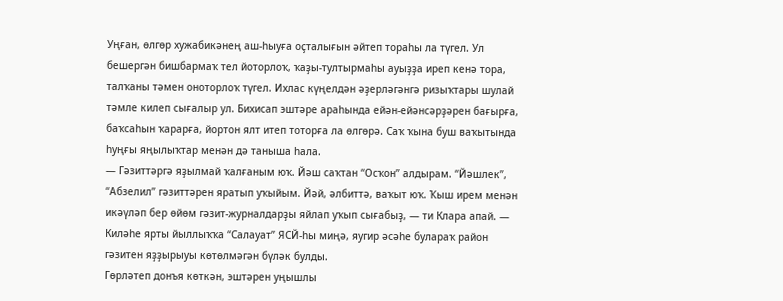Уңған, өлгөр хужабикәнең аш-һыуға оҫталығын әйтеп тораһы ла түгел. Ул бешергән бишбармаҡ тел йоторлоҡ, ҡаҙы-тултырмаһы ауыҙҙа иреп кенә тора, талҡаны тәмен оноторлоҡ түгел. Ихлас күңелдән әҙерләгәнгә ризыҡтары шулай тәмле килеп сығалыр ул. Бихисап эштәре араһында ейән-ейәнсәрҙәрен бағырға, баҡсаһын ҡарарға, йортон ялт итеп тоторға ла өлгөрә. Саҡ ҡына буш ваҡытында һуңғы яңылыҡтар менән дә таныша һала.
— Гәзиттәргә яҙылмай ҡалғаным юҡ. Йәш саҡтан “Осҡон” алдырам. “Йәшлек”, “Абзелил” гәзиттәрен яратып уҡыйым. Йәй, әлбиттә, ваҡыт юҡ. Ҡыш ирем менән икәүләп бер өйөм гәзит-журналдарҙы яйлап уҡып сығабыҙ, — ти Клара апай. — Киләһе ярты йыллыҡҡа “Салауат” ЯСЙ-һы миңә, яугир әсәһе булараҡ район гәзитен яҙҙырыуы көтөлмәгән бүләк булды.
Гөрләтеп донъя көткән, эштәрен уңышлы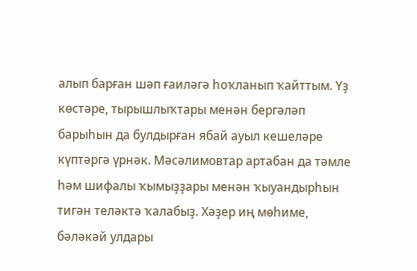алып барған шәп ғаиләгә һоҡланып ҡайттым. Үҙ көстәре, тырышлыҡтары менән бергәләп барыһын да булдырған ябай ауыл кешеләре күптәргә үрнәк. Мәсәлимовтар артабан да тәмле һәм шифалы ҡымыҙҙары менән ҡыуандырһын тигән теләктә ҡалабыҙ. Хәҙер иң мөһиме, бәләкәй улдары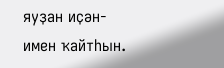яуҙан иҫән-имен ҡайтһын.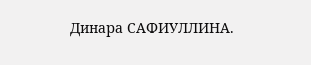Динара САФИУЛЛИНА.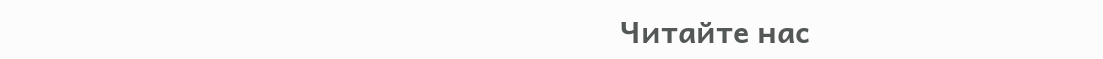Читайте нас